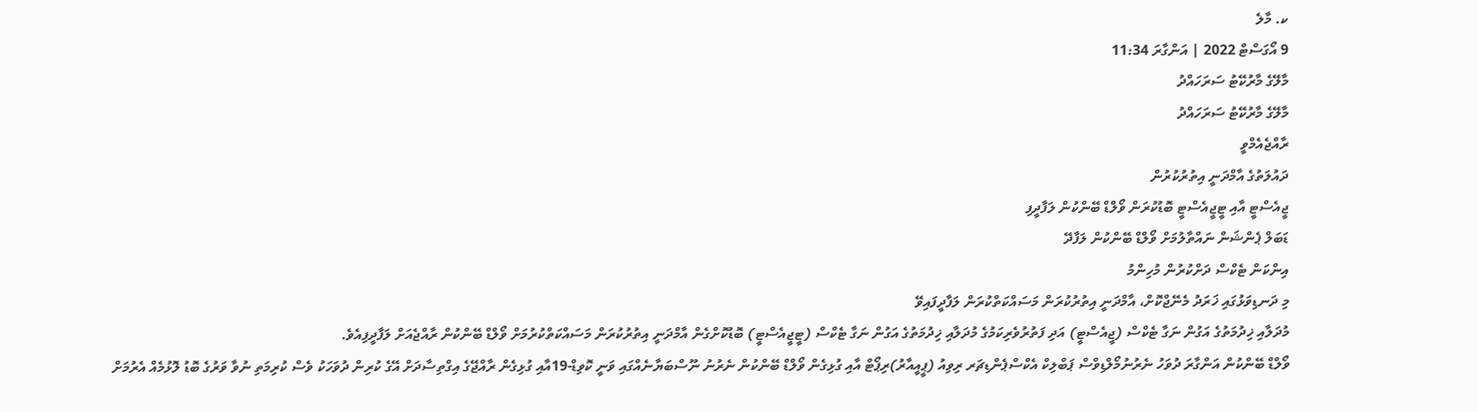ކ. މާލެ
9 އޯގަސްޓް 2022 | އަންގާރަ 11:34
މާލޭގެ މާރުކޭޓު ސަރަހައްދު
މާލޭގެ މާރުކޭޓު ސަރަހައްދު
ރާއްޖެއެމްވީ
ދައުލަތުގެ އާމްދަނީ އިތުރުކުރުން
ޖީއެސްޓީ އާއި ޓީޖީއެސްޓީ ބޮޑުކުރަން ވޯލްޑް ބޭންކުން ލަފާދީފި
ޑަބަލް ޕެންޝަން ނައްތާލުމަށް ވޯލްޑް ބޭންކުން ލަފާދޭ
އިންކަން ޓެކްސް ދަށްކުރުން މުހިންމު
މި ދަނޑިވަޅުގައި ޚަރަދު މެނޭޖްކޮށް، އާމްދަނީ އިތުރުކުރަން މަސައްކަތްކުރަން ލަފާދީފައިވޭ
މުދަލާއި ޚިދުމަތުގެ އަގުން ނަގާ ޓެކްސް (ޖީއެސްޓީ) އަދި ފަތުރުވެރިކަމުގެ މުދަލާއި ޚިދުމަތުގެ އަގުން ނަގާ ޓެކްސް (ޓީޖީއެސްޓީ) ބޮޑުކޮށްގެން އާމްދަނީ އިތުރުކުރަން މަސައްކަތްކުރުމަށް ވޯލްޑް ބޭންކުން ރާއްޖެއަށް ލަފާދީފިއެވެ.
ވޯލްޑް ބޭންކުން އަންގާރަ ދުވަހު ނެރުނުމޯލްޑިވްސް ޕަބްލިކް އެކްސްޕެންޑިޗަރ ރިވިއު (ޕީއީއާރު)ރިޕޯޓް އާއި ގުޅިގެން ވޯލްޑް ބޭންކުން ނެރުނު ނޫސްބަޔާނެއްގައި ވަނީ ކޮވިޑް-19އާއި ގުޅިގެން ރާއްޖޭގެ އިގްތިސާދަށް އޭގެ ކުރިން ދުވަހަކު ވެސް ކުރިމަތި ނުވާ ވަރުގެ ބޮޑު ލޮޅުމެއް އެރުމަށް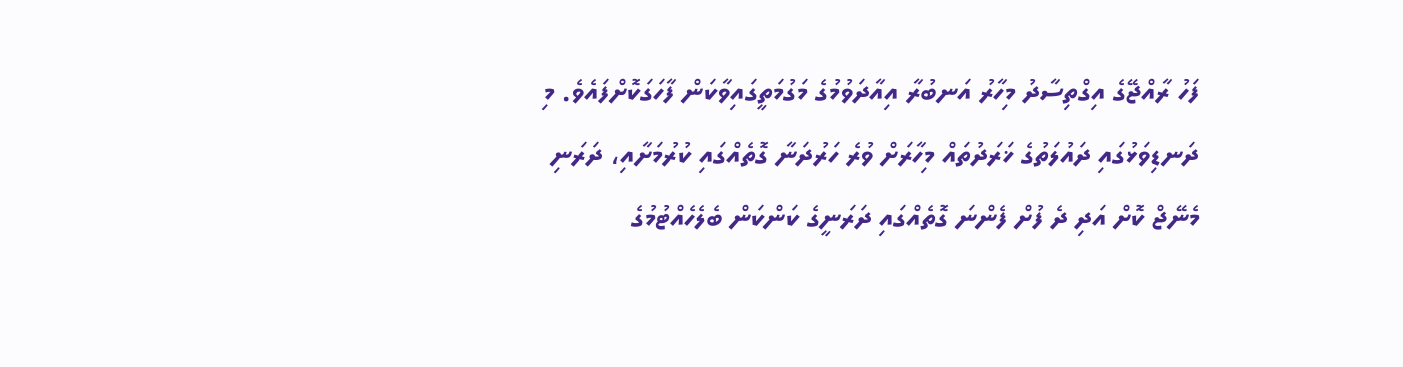ފަހު ރާއްޖޭގެ އިގްތިސާދު މިހާރު އަނބުރާ އިއާދަވުމުގެ މަގުމަތީގައިވާކަން ފާހަގަކޮށްފައެވެ. މި ދަނޑިވަޅުގައި ދައުލަތުގެ ޚަރަދުތައް މިހާރަށް ވުރެ ހަރުދަނާ ގޮތެއްގައި ކުރުމަށާއި، ދަރަނި މެނޭޖް ކޮށް އަދި ދެ ފުށް ފެންނަ ގޮތެއްގައި ދަރަނީގެ ކަންކަން ބެލެހެއްޓުމުގެ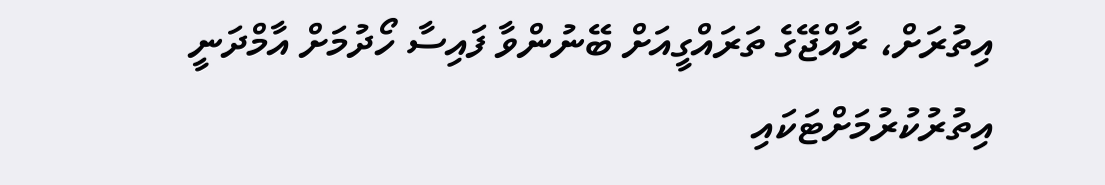އިތުރަށް، ރާއްޖޭގެ ތަރައްގީއަށް ބޭނުންވާ ފައިސާ ހޯދުމަށް އާމްދަނީ އިތުރުކުރުމަށްޓަކައި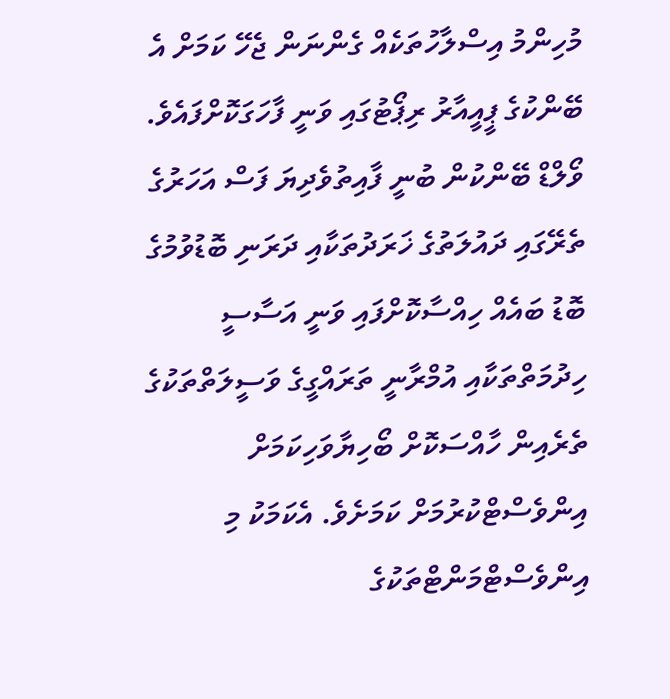މުހިންމު އިސްލާހުތަކެއް ގެންނަން ޖެހޭ ކަމަށް އެ ބޭންކުގެ ޕީއީއާރު ރިޕޯޓުގައި ވަނީ ފާހަގަކޮށްފައެވެ.
ވޯލްޑް ބޭންކުން ބުނީ ފާއިތުވެދިޔަ ފަސް އަހަރުގެ ތެރޭގައި ދައުލަތުގެ ޚަރަދުތަކާއި ދަރަނި ބޮޑުވުމުގެ ބޮޑު ބައެއް ހިއްސާކޮށްފައި ވަނީ އަސާސީ ހިދުމަތްތަކާއި އުމްރާނީ ތަރައްގީގެ ވަސީލަތްތަކުގެ ތެރެއިން ހާއްސަކޮށް ބޯހިޔާވަހިކަމަށް އިންވެސްޓްކުރުމަށް ކަމަށެވެ. އެކަމަކު މި އިންވެސްޓްމަންޓްތަކުގެ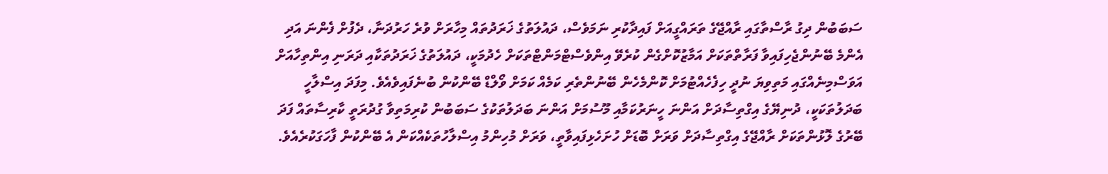ސަބަބުން ދިގު ރާސްތާގައި ރާއްޖޭގެ ތަރައްގީއަށް ފައިދާކުރި ނަމަވެސް، ދައުލަތުގެ ޚަރަދުތައް މިހާރަށް ވުރެ ހަރުދަނާ، ދެފުށް ފެންނަ އަދި އެންމެ ބޭނުންޖެހިފައިވާ ފަރާތްތަކަށް އަމާޒުކޮށްގެން ކުރެވޭ އިންވެސްޓްމަންޓްތަކަށް ހެދުމަކީ، ދައުލަތުގެ ޚަރަދުތަކާއި ދަރަނި އިންތިހާއަށް އަވަސްމިނެއްގައި މަތިވިޔަ ނުދީ ހިފެހެއްޓުމަށް ކޮންމެހެން ބޭނުންތެރި ކަމެއް ކަމަށް ވޯލްޑް ބޭންކުން ބުނެފައިވެއެވެ. މިފަދަ އިސްލާހީ ބަދަލުތަކަކީ، ދުނިޔޭގެ އިގްތިސާދަށް އަންނަ ހީނަރުކަމާއި މޫސުމަށް އަންނަ ބަދަލުތަކުގެ ސަބަބުން ކުރިމަތިވާ ގުދުރަތީ ކާރިސާތައް ފަދަ ބޭރުގެ ލޮޅުންތަކަށް ރާއްޖޭގެ އިގްތިސާދަށް ވަރަށް ބޮޑަށް ހުށަހެޅިފައިވާތީ، ވަރަށް މުހިންމު އިސްލާހުތަކެއްކަން އެ ބޭންކުން ފާހަގަކުރެއެވެ.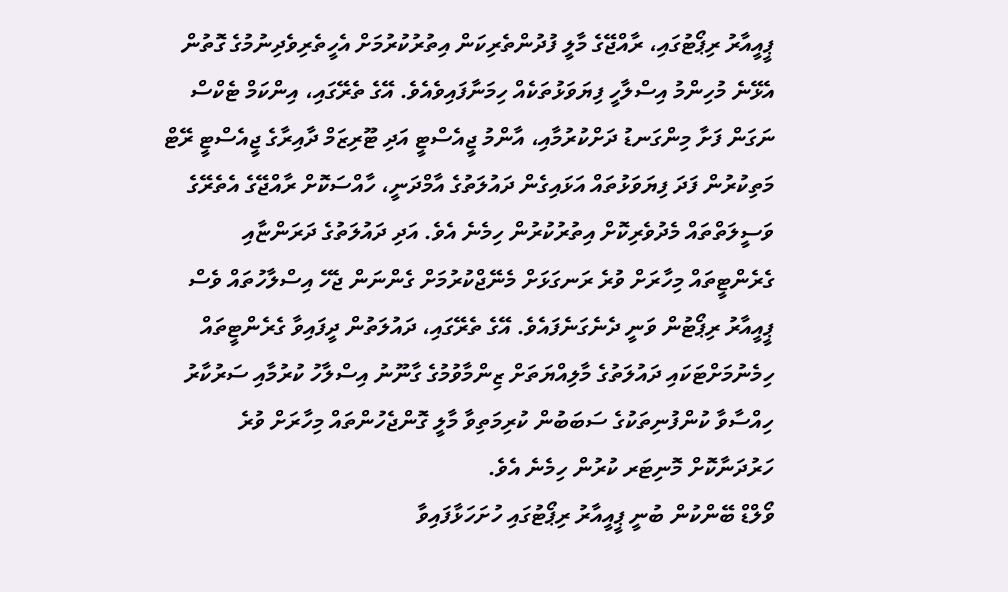ޕީއީއާރު ރިޕޯޓުގައި، ރާއްޖޭގެ މާލީ ފުދުންތެރިކަން އިތުރުކުރުމަށް އެހީތެރިވެދިނުމުގެ ގޮތުން އެޅޭނެ މުހިންމު އިސްލާހީ ފިޔަވަޅުތަކެއް ހިމަނާފައިވެއެވެ. އޭގެ ތެރޭގައި، އިންކަމް ޓެކްސް ނަގަން ފަށާ މިންގަނޑު ދަށްކުރުމާއި، އާންމު ޖީއެސްޓީ އަދި ޓޫރިޒަމް ދާއިރާގެ ޖީއެސްޓީ ރޭޓް މަތިކުރުން ފަދަ ފިޔަވަޅުތައް އަޅައިގެން ދައުލަތުގެ އާމްދަނީ، ހާއްސަކޮށް ރާއްޖޭގެ އެތެރޭގެ ވަސީލަތްތައް މެދުވެރިކޮށް އިތުރުކުރުން ހިމެނެ އެވެ. އަދި ދައުލަތުގެ ދަރަންޏާއި ގެރެންޓީތައް މިހާރަށް ވުރެ ރަނގަޅަށް މެނޭޖްކުރުމަށް ގެންނަން ޖެހޭ އިސްލާހުތައް ވެސް ޕީއީއާރު ރިޕޯޓުން ވަނީ ދެނެގަނެފައެވެ. އޭގެ ތެރޭގައި، ދައުލަތުން ދީފައިވާ ގެރެންޓީތައް ހިމެނުމަށްޓަކައި ދައުލަތުގެ މާލިއްޔަތަށް ޒިންމާވުމުގެ ގާނޫނު އިސްލާހު ކުރުމާއި ސަރުކާރު ހިއްސާވާ ކުންފުނިތަކުގެ ސަބަބުން ކުރިމަތިވާ މާލީ ގޮންޖެހުންތައް މިހާރަށް ވުރެ ހަރުދަނާކޮށް މޮނިޓަރ ކުރުން ހިމެނެ އެވެ.
ވޯލްޑް ބޭންކުން ބުނީ ޕީއީއާރު ރިޕޯޓުގައި ހުށަހަޅާފައިވާ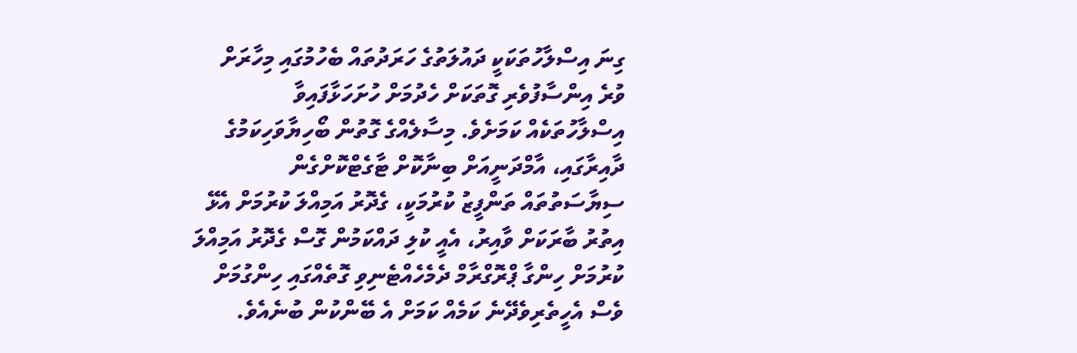ގިނަ އިސްލާހުތަކަކީ ދައުލަތުގެ ހަރަދުތައް ބެހުމުގައި މިހާރަށް ވުރެ އިންސާފުވެރި ގޮތަކަށް ހެދުމަށް ހުށަހަޅާފައިވާ އިސްލާހުތަކެއް ކަމަށެވެ. މިސާލެއްގެ ގޮތުން ބޯހިޔާވަހިކަމުގެ ދާއިރާގައި، އާމްދަނީއަށް ބިނާކޮށް ޓާގެޓްކޮށްގެން ސިޔާސަތުތައް ތަންފީޒު ކުރުމަކީ، ގެދޮރު އަމިއްލަ ކުރުމަށް އެޅޭ އިތުރު ބާރަކަށް ވާއިރު، އެއީ ކުލި ދައްކަމުން ގޮސް ގެދޮރު އަމިއްލަ ކުރުމަށް ހިންގާ ޕްރޮގްރާމް ދެމެހެއްޓެނިވި ގޮތެއްގައި ހިންގުމަށް ވެސް އެހީތެރިވެދޭނެ ކަމެއް ކަމަށް އެ ބޭންކުން ބުނެއެވެ.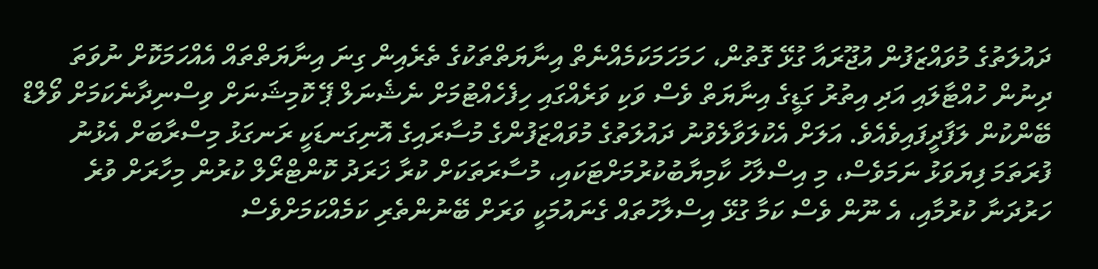ދައުލަތުގެ މުވައްޒަފުން އުޖޫރައާ ގުޅޭ ގޮތުން، ހަމަހަމަކަމެއްނެތް އިނާޔަތްތަކުގެ ތެރެއިން ގިނަ އިނާޔަތްތައް އެއްހަމަކޮށް ނުވަތަ ދިނުން ހުއްޓާލައި އަދި އިތުރު ގަޑީގެ އިނާޔަތް ވެސް ވަކި ވަރެއްގައި ހިފެހެއްޓުމަށް ނެޝެނަލް ޕޭ ކޮމިޝަނަށް ވިސްނިދާނެކަމަށް ވޯލްޑް ބޭންކުން ލަފާދީފައިވެއެވެ. އަލަށް އެކުލަވާލެވުނު ދައުލަތުގެ މުވައްޒަފުންގެ މުސާރައިގެ އޮނިގަނޑަކީ ރަނގަޅު މިސްރާބަށް އެޅުނު ފުރަތަމަ ފިޔަވަޅު ނަމަވެސް، މި އިސްލާހު ކާމިޔާބުކުރުމަށްޓަކައި، މުސާރަތަކަށް ކުރާ ޚަރަދު ކޮންޓްރޯލް ކުރުން މިހާރަށް ވުރެ ހަރުދަނާ ކުރުމާއި، އެ ނޫން ވެސް ކަމާ ގުޅޭ އިސްލާހުތައް ގެނައުމަކީ ވަރަށް ބޭނުންތެރި ކަމެއްކަމަށްވެސް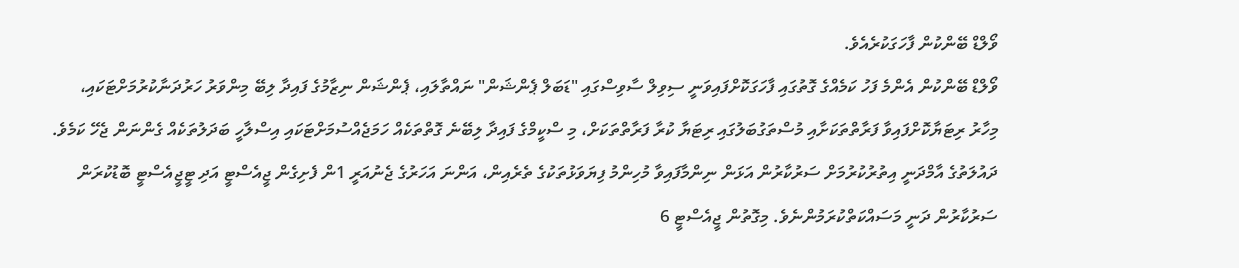ވޯލްޑް ބޭންކުން ފާހަގަކުރެއެވެ.
ވޯލްޑް ބޭންކުން އެންމެ ފަހު ކަމެއްގެ ގޮތުގައި ފާހަގަކޮށްފައިވަނީ ސިވިލް ސާވިސްގައި "ޑަބަލް ޕެންޝަން" ނައްތާލައި، ޕެންޝަން ނިޒާމުގެ ފައިދާ ލިބޭ މިންވަރު ހަރުދަނާކުރުމަށްޓަކައި، މިހާރު ރިޓަޔާކޮށްފައިވާ ފަރާތްތަކަށާއި މުސްތަގުބަލުގައި ރިޓަޔާ ކުރާ ފަރާތްތަކަށް، މި ސްކީމްގެ ފައިދާ ލިބޭނެ ގޮތްތަކެއް ހަމަޖެއްސުމަށްޓަކައި އިސްލާހީ ބަދަލުތަކެއް ގެންނަން ޖެހޭ ކަމެވެ.
ދައުލަތުގެ އާމްދަނީ އިތުރުކުރުމަށް ސަރުކާރުން އަޅަން ނިންމާފައިވާ މުހިންމު ފިޔަވަޅުތަކުގެ ތެރެއިން، އަންނަ އަހަރުގެ ޖެނުއަރީ 1ން ފެށިގެން ޖީއެސްޓީ އަދި ޓީޖީއެސްޓީ ބޮޑުކުރަން ސަރުކާރުން ދަނީ މަސައްކަތްކުރަމުންނެވެ. މިގޮތުން ޖީއެސްޓީ 6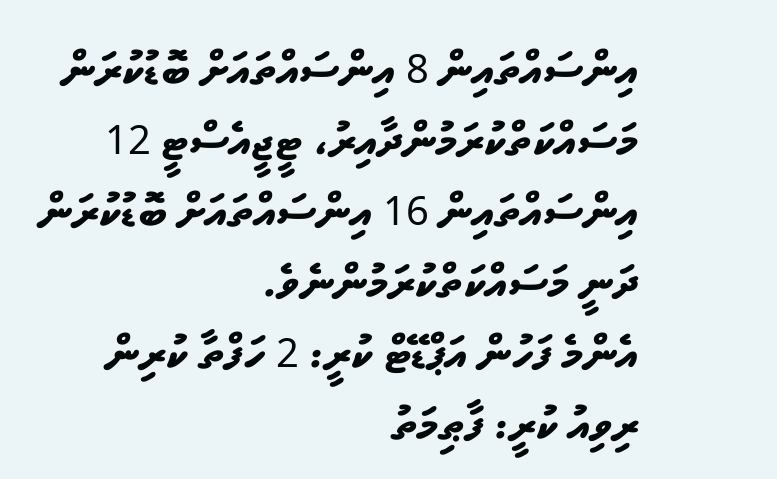އިންސައްތައިން 8 އިންސައްތައަށް ބޮޑުކުރަން މަސައްކަތްކުރަމުންދާއިރު، ޓީޖީއެސްޓީ 12 އިންސައްތައިން 16 އިންސައްތައަށް ބޮޑުކުރަން ދަނީ މަސައްކަތްކުރަމުންނެވެ.
އެންމެ ފަހުން އަޕްޑޭޓް ކުރީ: 2 ހަފްތާ ކުރިން
ރިވިއު ކުރީ: ފާޠިމަތު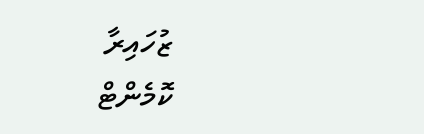ޒުހައިރާ
ކޮމެންޓް